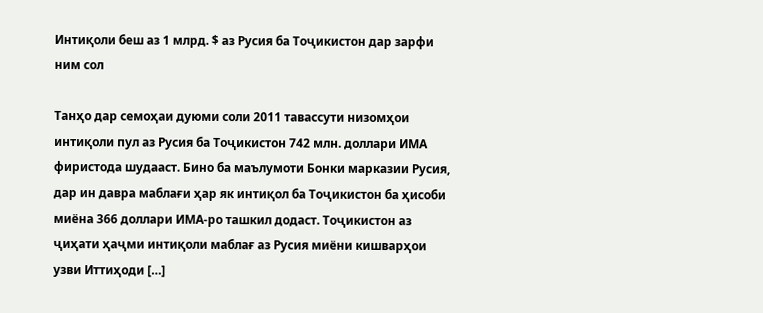Интиқоли беш аз 1 млрд. $ аз Русия ба Тоҷикистон дар зарфи ним сол

Танҳо дар семоҳаи дуюми соли 2011 тавассути низомҳои интиқоли пул аз Русия ба Тоҷикистон 742 млн. доллари ИМА фиристода шудааст. Бино ба маълумоти Бонки марказии Русия, дар ин давра маблағи ҳар як интиқол ба Тоҷикистон ба ҳисоби миёна 366 доллари ИМА-ро ташкил додаст. Тоҷикистон аз ҷиҳати ҳаҷми интиқоли маблағ аз Русия миёни кишварҳои узви Иттиҳоди […]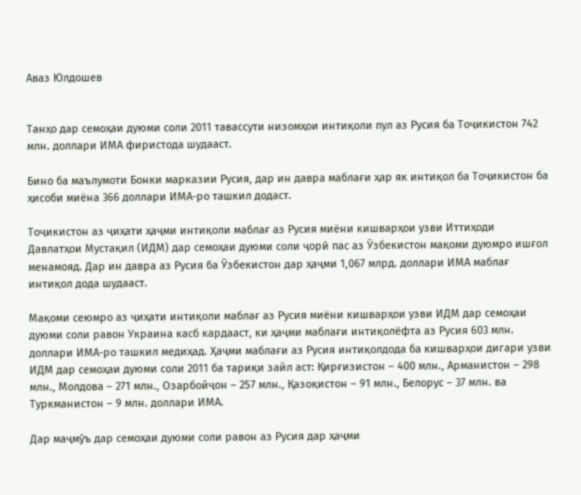Аваз Юлдошев


Танҳо дар семоҳаи дуюми соли 2011 тавассути низомҳои интиқоли пул аз Русия ба Тоҷикистон 742 млн. доллари ИМА фиристода шудааст.

Бино ба маълумоти Бонки марказии Русия, дар ин давра маблағи ҳар як интиқол ба Тоҷикистон ба ҳисоби миёна 366 доллари ИМА-ро ташкил додаст.

Тоҷикистон аз ҷиҳати ҳаҷми интиқоли маблағ аз Русия миёни кишварҳои узви Иттиҳоди Давлатҳои Мустақил (ИДМ) дар семоҳаи дуюми соли ҷорӣ пас аз Ӯзбекистон мақоми дуюмро ишғол менамояд. Дар ин давра аз Русия ба Ӯзбекистон дар ҳаҷми 1,067 млрд. доллари ИМА маблағ интиқол дода шудааст.

Мақоми сеюмро аз ҷиҳати интиқоли маблағ аз Русия миёни кишварҳои узви ИДМ дар семоҳаи дуюми соли равон Украина касб кардааст, ки ҳаҷми маблағи интиқолёфта аз Русия 603 млн. доллари ИМА-ро ташкил медиҳад. Ҳаҷми маблағи аз Русия интиқолдода ба кишварҳои дигари узви ИДМ дар семоҳаи дуюми соли 2011 ба тариқи зайл аст: Қирғизистон – 400 млн., Арманистон – 298 млн., Молдова – 271 млн., Озарбойҷон – 257 млн., Қазоқистон – 91 млн., Белорус – 37 млн. ва Туркманистон – 9 млн. доллари ИМА.

Дар маҷмӯъ дар семоҳаи дуюми соли равон аз Русия дар ҳаҷми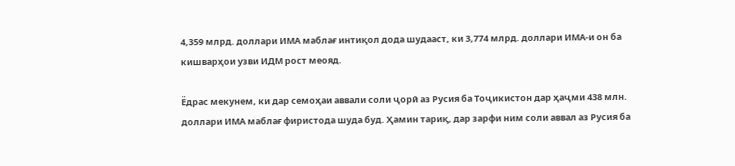4,359 млрд. доллари ИМА маблағ интиқол дода шудааст, ки 3,774 млрд. доллари ИМА-и он ба кишварҳои узви ИДМ рост меояд.

Ёдрас мекунем, ки дар семоҳаи аввали соли ҷорӣ аз Русия ба Тоҷикистон дар ҳаҷми 438 млн. доллари ИМА маблағ фиристода шуда буд. Ҳамин тариқ, дар зарфи ним соли аввал аз Русия ба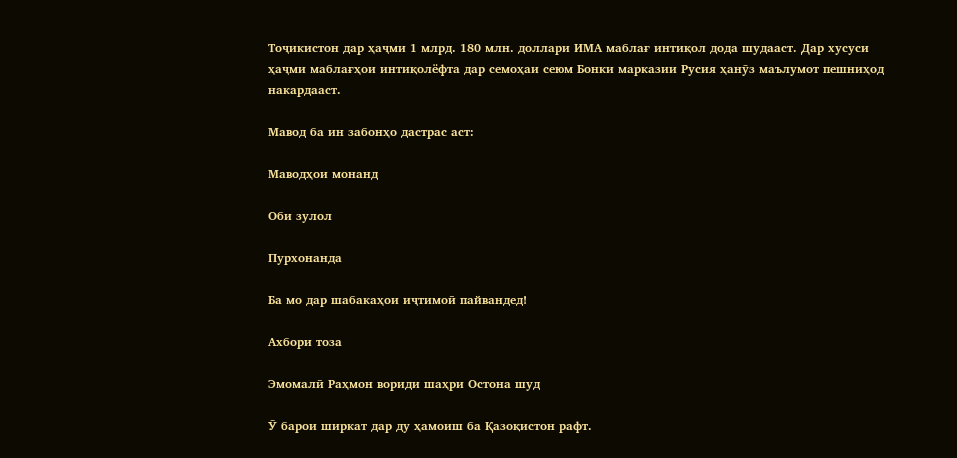Тоҷикистон дар ҳаҷми 1 млрд. 180 млн. доллари ИМА маблағ интиқол дода шудааст. Дар хусуси ҳаҷми маблағҳои интиқолёфта дар семоҳаи сеюм Бонки марказии Русия ҳанӯз маълумот пешниҳод накардааст.

Мавод ба ин забонҳо дастрас аст:

Маводҳои монанд

Оби зулол

Пурхонанда

Ба мо дар шабакаҳои иҷтимоӣ пайвандед!

Ахбори тоза

Эмомалӣ Раҳмон вориди шаҳри Остона шуд

Ӯ барои ширкат дар ду ҳамоиш ба Қазоқистон рафт.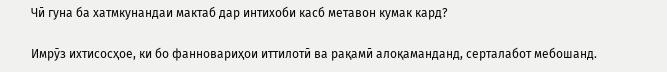Чӣ гуна ба хатмкунандаи мактаб дар интихоби касб метавон кумак кард?

Имрӯз ихтисосҳое, ки бо фанновариҳои иттилотӣ ва рақамӣ алоқаманданд, серталабот мебошанд.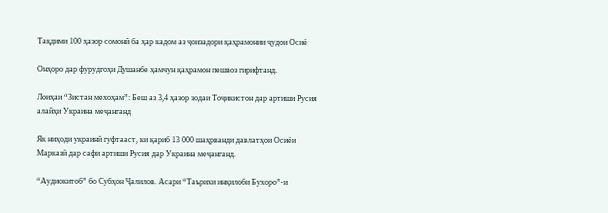Тақдими 100 ҳазор сомонӣ ба ҳар кадом аз ҷоизадори қаҳрамонии ҷудои Осиё

Онҳоро дар фурудгоҳи Душанбе ҳамчун қаҳрамон пешвоз гирифтанд.

Лоиҳаи “Зистан мехоҳам”: Беш аз 3,4 ҳазор зодаи Тоҷикистон дар артиши Русия алайҳи Украина меҷанганд

Як ниҳоди украинӣ гуфтааст, ки қариб 13 000 шаҳрванди давлатҳои Осиёи Марказӣ дар сафи артиши Русия дар Украина меҷанганд.

“Аудиокитоб” бо Субҳон Ҷалилов. Асари “Таърихи инқилоби Бухоро”-и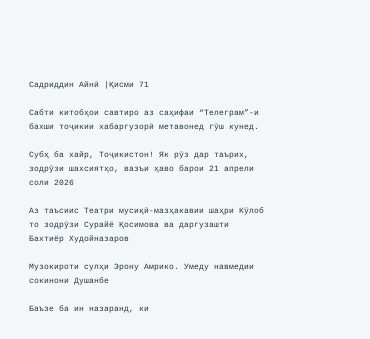Садриддин Айнӣ |Қисми 71

Cабти китобҳои савтиро аз саҳифаи “Телеграм”-и бахши тоҷикии хабаргузорӣ метавонед гӯш кунед.

Субҳ ба хайр, Тоҷикистон! Як рӯз дар таърих, зодрӯзи шахсиятҳо, вазъи ҳаво барои 21 апрели соли 2026

Аз таъсиис Театри мусиқӣ-мазҳакавии шаҳри Кӯлоб то зодрӯзи Сурайё Қосимова ва даргузашти Бахтиёр Худойназаров

Музокироти сулҳи Эрону Амрико. Умеду навмедии сокинони Душанбе

Баъзе ба ин назаранд, ки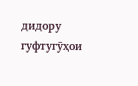дидору гуфтугӯҳои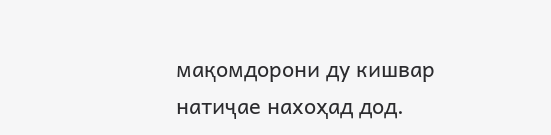мақомдорони ду кишвар натиҷае нахоҳад дод.